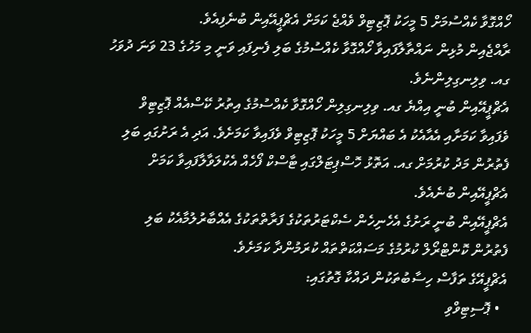ހޯއްގޮވާ ކެއްސުމަށް 5 މީހަކު ޕޮޒިޓިވް ވެއްޖެ ކަމަށް އެޗްޕީއޭއިން ބުނެފިއެވެ.
ރާއްޖެއިން މުޅިން ނައްތާލާފައިވާ ހޯއްގޮވާ ކެއްސުމުގެ ބަލި ފެނިފައި ވަނީ މި މަހުގެ 23 ވަނަ ދުވަހު ގއ. ވިލިނގިލިންނެވެ.
އެޗްޕީއޭއިން ބުނީ އިއްޔެ ގއ. ވިލިނގިލިން ހޯއްގޮވާ ކެއްސުމުގެ އިތުރު ކޭސްއެއް ޕޮޒިޓިވް ވެފައިވާ ކަމަށާއި އެއާއެކު އެ ބައްޔަށް 5 މީހަކު ޕޮޒިޓިވް ވެފައިވާ ކަމަށެވެ. އަދި އެ ރަށުގައި ބަލި ފެތުރުން މަދު ކުރުމަށް ގއ. އަތޮޅު ހޮސްޕިޓަލްގައި ޓާސްކް ފޯހެއް އެކުލަވާލާފައިވާ ކަމަށް އެޗްޕީއޭއިން ބުނެއެވެ.
އެޗްޕީއޭއިން ބުނީ ރަށުގެ އެހެނިހެން ސެކްޓަރުތަކުގެ ފަރާތްތަކުގެ އެއްބާރުލުމާއެކު ބަލި ފެތުރުން ކޮންޓްރޯލް ކުރުމުގެ މަސައްކަތްތައް ކުރަމުންދާ ކަމަށެވެ.
އެޗްޕީއޭގެ ތަފާސް ހިސާބުތަކުން ދައްކާ ގޮތުގައި:
  • ޕޮސިޓިވްވި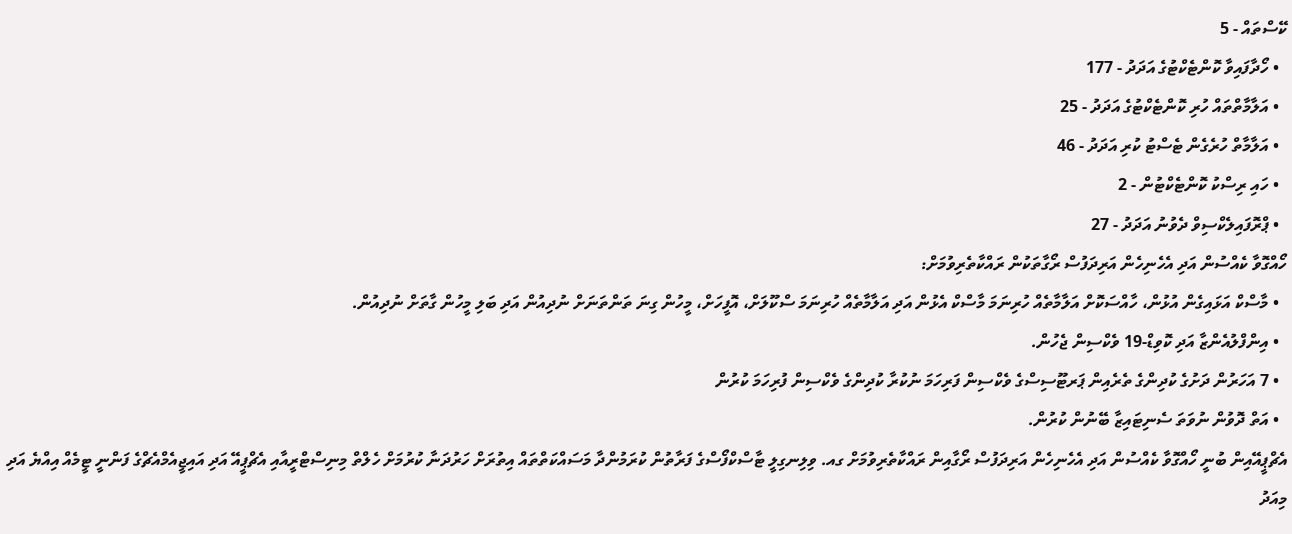ކޭސްތައް - 5
  • ހޯދާފައިވާ ކޮންޓެކްޓުގެ އަދަދު - 177
  • އަލާމާތްތައް ހުރި ކޮންޓެކްޓުގެ އަދަދު - 25
  • އަލާމާތް ހުރެގެން ޓެސްޓު ކުރި އަދަދު - 46
  • ހައި ރިސްކު ކޮންޓެކްޓުން - 2
  • ޕްރޮފައިލެކްސިވް ދެވުނު އަދަދު - 27
ހޯއްގޮވާ ކެއްސުން އަދި އެހެނިހެން އަރިދަފުސް ރޯގާތަކުން ރައްކާތެރިވުމަށް:
  • މާސްކް އަޅައިގެން އުޅުން، ހާއްސަކޮށް އަލާމާތެއް ހުރިނަމަ މާސްކް އެޅުން އަދި އަލާމާތެއް ހުރިނަމަ ސްކޫލަށް، އޮފީހަށް، މީހުން ގިނަ ތަންތަނަށް ނުދިއުން އަދި ބަލި މީހުން ގާތަށް ނުދިއުން.
  • އިންފްލުއެންޒާ އަދި ކޮވިޑް-19 ވެކްސިން ޖެހުން.
  • 7 އަހަރުން ދަށުގެ ކުދިންގެ ތެރެއިން ޕަރޓޫސިސްގެ ވެކްސިން ފަރިހަމަ ނުކުރާ ކުދިންގެ ވެކްސިން ފުރިހަމަ ކުރުން
  • އަތް ދޮވުން ނުވަތަ ސެނިޓައިޒާ ބޭނުން ކުރުން.
އެޗްޕީއޭއިން ބުނީ ހޯއްގޮވާ ކެއްސުން އަދި އެހެނިހެން އަރިދަފުސް ރޯގާއިން ރައްކާތެރިވުމަށް ގއ. ވިލިނގިލީ ޓާސްކްފޯސްގެ ފަރާތުން ކުރަމުންދާ މަސައްކަތްތައް އިތުރަށް ހަރުދަނާ ކުރުމަށް ހެލްތް މިނިސްޓްރީއާއި އެޗްޕީއޭ އަދި އައިޖީއެމްއެޗްގެ ފަންނީ ޓީމެއް އިއްޔެ އަދި މިއަދު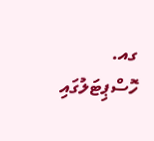ގއ. ހޮސްޕިޓަލުގައި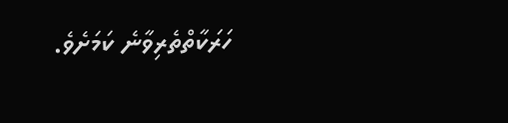ހަރަކާތްތެރިވާނެ ކަމަށެވެ.